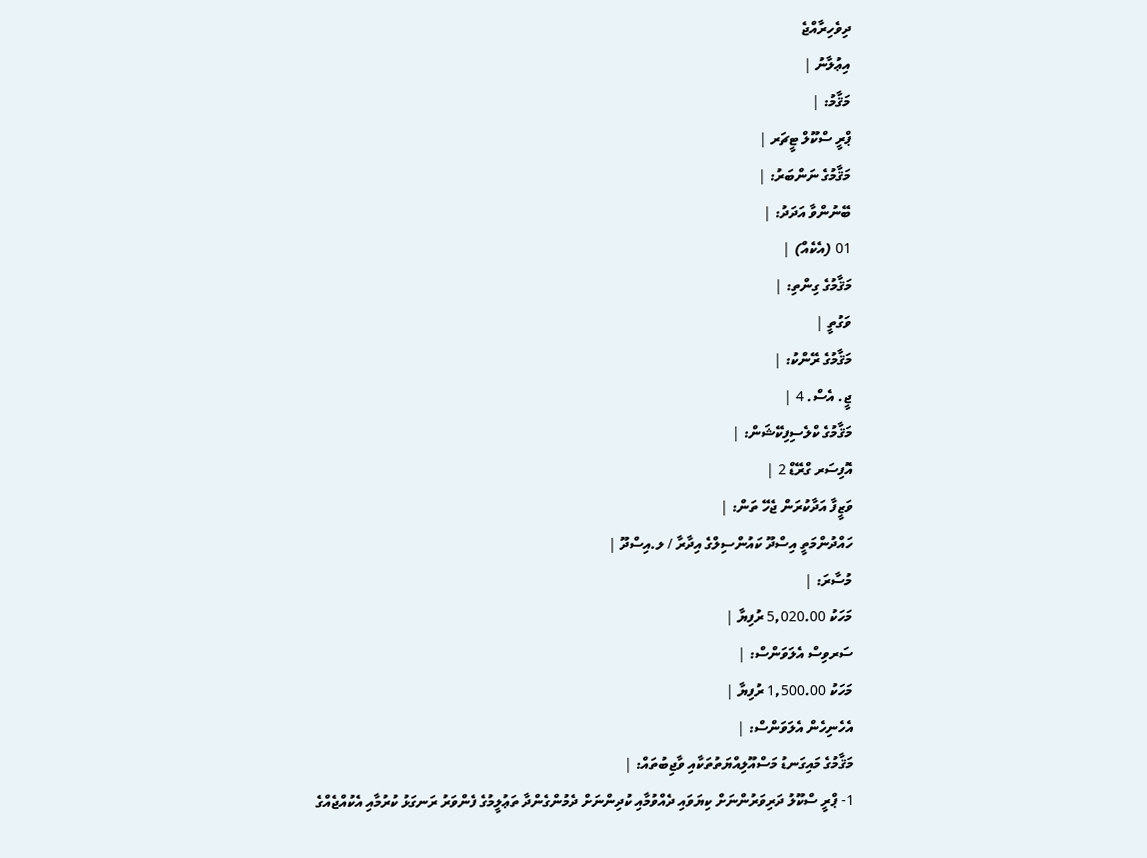ދިވެހިރާއްޖެ
އިޢުލާނު |
މަޤާމު: |
ޕްރީ ސްކޫލް ޓީޗަރ |
މަޤާމުގެ ނަންބަރު: |
ބޭނުންވާ އަދަދު: |
01 (އެކެއް) |
މަޤާމުގެ ގިންތި: |
ވަގުތީ |
މަޤާމުގެ ރޭންކު: |
ޖީ. އެސް. 4 |
މަޤާމުގެ ކްލެސިފިކޭޝަން: |
އޮފިސަރ ގްރޭޑް 2 |
ވަޒީފާ އަދާކުރަން ޖެހޭ ތަން: |
ހައްދުންމަތީ އިސްދޫ ކައުންސިލްގެ އިދާރާ / ލ.އިސްދޫ |
މުސާރަ: |
މަހަކު 5,020.00 ރުފިޔާ |
ސަރވިސް އެލަވަންސް: |
މަހަކު 1,500.00 ރުފިޔާ |
އެހެނިހެން އެލަވަންސް: |
މަޤާމުގެ މައިގަނޑު މަސްއޫލިއްޔަތުތަކާއި ވާޖިބުތައް: |
1- ޕްރީ ސްކޫލު ދަރިވަރުންނަށް ކިޔަވައި ދެއްވުމާއި ކުދިންނަށް ދެމުންގެންދާ ތަޢުލީމުގެ ފެންވަރު ރަނގަޅު ކުރުމާއި އެކުއްޖެއްގެ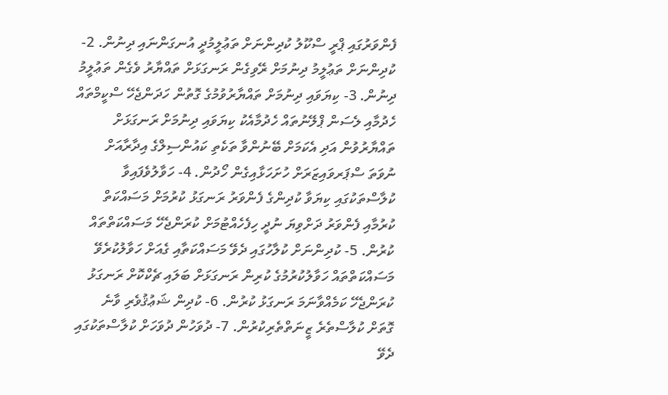ފެންވަރުގައި ޕްރީ ސްކޫލު ކުދިންނަށް ތަޢުލީމުދީ އުނގަންނައި ދިނުން. 2- ކުދިންނަށް ތަޢުލީމު ދިނުމަށް ރޭވިގެން ރަނގަޅަށް ތައްޔާރު ވެގެން ތަޢުލީމު ދިނުން. 3- ކިޔަވައި ދިނުމަށް ތައްޔާރުވުމުގެ ގޮތުން ހަދަންޖެހޭ ސްކީމްތައް ހެދުމާއި ލެސަން ޕްލޭނުތައް ހެދުމާއެކު ކިޔަވައި ދިނުމަށް ރަނގަޅަށް ތައްޔާރުވުން އަދި އެކަމަށް ބޭނުންވާ ތަކެތި ކައުންސިލްގެ އިދާރާއަށް ނުވަތަ ސްޕަރވައިޒަރަށް ހުށަހަޅާއިގެން ހޯދުން. 4- ހަވާލުވެފައިވާ ކުލާސްތަކުގައި ކިޔަވާ ކުދިންގެ ފެންވަރު ރަނގަޅު ކުރުމަށް މަސައްކަތް ކުރުމާއި ފެންވަރު ދަށްވިޔަ ނުދީ ހިފެހެއްޓުމަށް ކުރަންޖެހޭ މަސައްކަތްތައް ކުރުން. 5- ކުދިންނަށް ކުލާހުގައި ދެވޭ މަސައްކަތާއި ގެއަށް ހަވާލުކުރެވޭ މަސައްކަތްތައް ހަވާލުކުރުމުގެ ކުރިން ރަނގަޅަށް ބަލައި ޗެކްކޮށް ރަނގަޅު ކުރަންޖެހޭ ކަމެއްވާނަމަ ރަނގަޅު ކުރުން. 6- ކުދިން ޝަޢުޤުވެރި ވާނެ ގޮތަށް ކުލާސްތެރެ ޒީނަތްތެރިކުރުން. 7- ދުވަހުން ދުވަހަށް ކުލާސްތަކުގައި ދެވޭ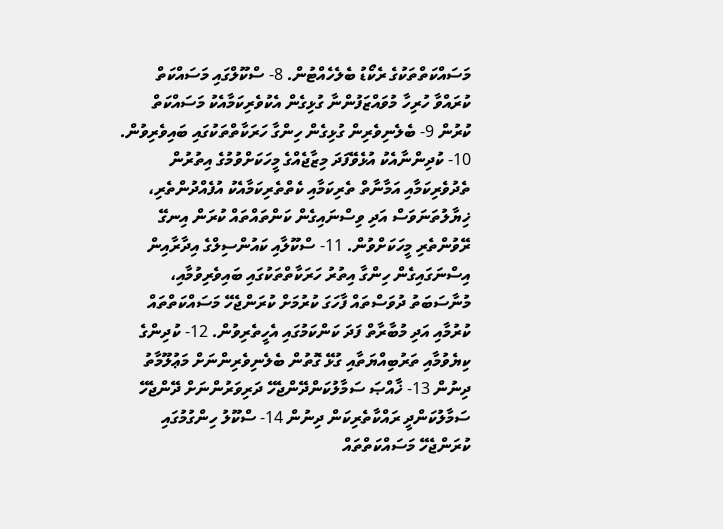މަސައްކަތްތަކުގެ ރެކޯޑު ބެލެހެއްޓުން. 8- ސްކޫލްގައި މަސައްކަތް ކުރައްވާ ހުރިހާ މުވައްޒަފުންނާ ގުޅިގެން އެކުވެރިކަމާއެކު މަސައްކަތް ކުރުން 9- ބެލެނިވެރިން ގުޅިގެން ހިންގާ ހަރަކާތްތަކުގައި ބައިވެރިވުން. 10- ކުދިންނާއެކު އުޅެވޭފަދަ މިޒާޖެއްގެ މީހަކަށްވުމުގެ އިތުރުން ތެދުވެރިކަމާއި އަމާނާތް ތެރިކަމާއި ކެތްތެރިކަމާއެކު އުފެއްދުންތެރި، ޚިޔާލުތަނަވަސް އަދި ވިސްނައިގެން ކަންތައްތައް ކުރަން އިނގޭ ރޭވުންތެރި މީހަކަށްވުން. 11- ސްކޫލާއި ކައުންސިލްގެ އިދާރާއިން އިސްނަގައިގެން ހިންގާ އިތުރު ހަރަކާތްތަކުގައި ބައިވެރިވުމާއި، މުނާސަބަތު ދުވަސްތައް ފާހަގަ ކުރުމަށް ކުރަންޖެހޭ މަސައްކަތްތައް ކުރުމާއި އަދި މުބާރާތް ފަދަ ކަންކަމުގައި އެހީތެރިވުން. 12- ކުދިންގެ ކިޔެވުމާއި ތަރުބިއްޔަތާއި ގުޅޭ ގޮތުން ބެލެނިވެރިންނަށް މަޢުލޫމާތު ދިނުން 13- ޚާއްޞަ ސަމާލުކަންދޭންޖެހޭ ދަރިވަރުންނަށް ދޭންޖެހޭ ސަމާލުކަންދީ ރައްކާތެރިކަން ދިނުން 14- ސްކޫލު ހިންގުމުގައި ކުރަންޖެހޭ މަސައްކަތްތައް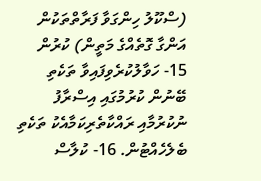(ސްކޫލު ހިންގަވާ ފަރާތްތަކުން އަންގާ ގޮތެއްގެ މަތީން) ކުރުން 15- ހަވާލުކުރެވިފައިވާ ތަކެތި ބޭނުން ކުރުމުގައި އިސްރާފު ނުކުރުމާއި ރައްކާތެރިކަމާއެކު ތަކެތި ބެލެހެއްޓުން. 16- ކުލާސް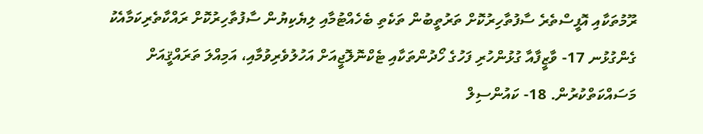ރޫމުތަކާއި އޮފީސްތެރެ ސާފުތާހިރުކޮށް ތަރުތީބުން ތަކެތި ބެހެއްޓުމާއި ލިޔެކިޔުން ސާފުތާހިރުކޮށް ރައްކާތެރިކަމާއެކު ގެންގުޅުނ 17- ވާޒީފާއާ ގުޅުންހުރި ފަހުގެ ހޯދުންތަކާއި ޓެކްނޮލޮޖީއަށް އަހުލުވެރިވުމާއި، އަމިއްލަ ތަރައްޤީއަށް މަސައްކަތްކުރުން. 18- ކައުންސިލް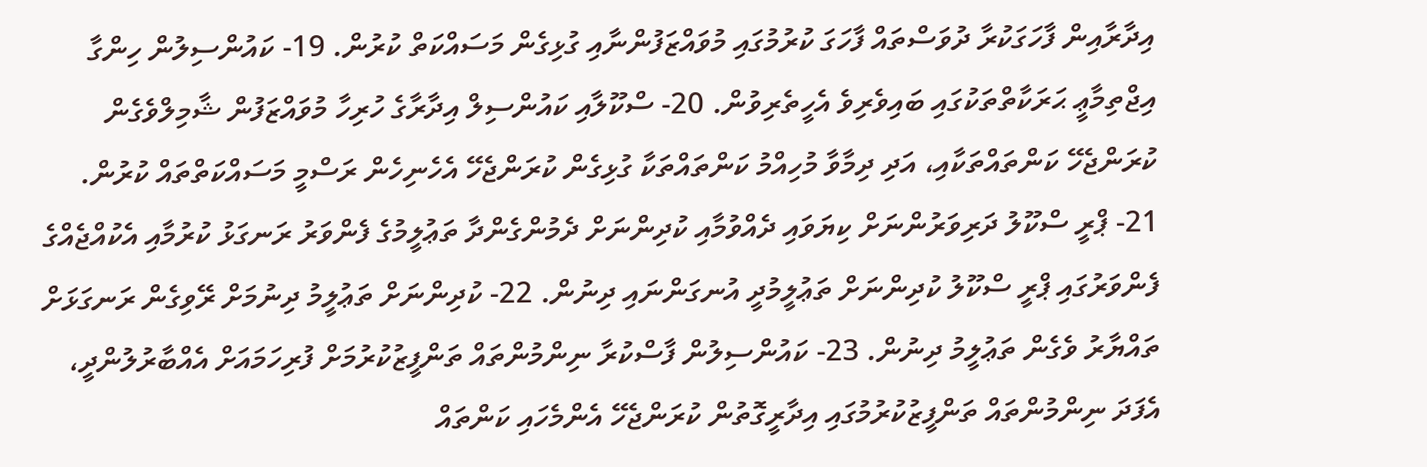އިދާރާއިން ފާހަގަކުރާ ދުވަސްތައް ފާހަގަ ކުރުމުގައި މުވައްޒަފުންނާއި ގުޅިގެން މަސައްކަތް ކުރުން. 19- ކައުންސިލުން ހިންގާ އިޖްތިމާޢީ ޙަރަކާތްތަކުގައި ބައިވެރިވެ އެހީތެރިވުން. 20- ސްކޫލާއި ކައުންސިލް އިދާރާގެ ހުރިހާ މުވައްޒަފުން ޝާމިލްވެގެން ކުރަންޖެހޭ ކަންތައްތަކާއި، އަދި ދިމާވާ މުހިއްމު ކަންތައްތަކާ ގުޅިގެން ކުރަންޖެހޭ އެހެނިހެން ރަސްމީ މަސައްކަތްތައް ކުރުން. 21- ޕްރީ ސްކޫލު ދަރިވަރުންނަށް ކިޔަވައި ދެއްވުމާއި ކުދިންނަށް ދެމުންގެންދާ ތަޢުލީމުގެ ފެންވަރު ރަނގަޅު ކުރުމާއި އެކުއްޖެއްގެ ފެންވަރުގައި ޕްރީ ސްކޫލު ކުދިންނަށް ތަޢުލީމުދީ އުނގަންނައި ދިނުން. 22- ކުދިންނަށް ތަޢުލީމު ދިނުމަށް ރޭވިގެން ރަނގަޅަށް ތައްޔާރު ވެގެން ތަޢުލީމު ދިނުން. 23- ކައުންސިލުން ފާސްކުރާ ނިންމުންތައް ތަންފީޒުކުރުމަށް ފުރިހަމައަށް އެއްބާރުލުންދީ، އެފަދަ ނިންމުންތައް ތަންފީޒުކުރުމުގައި އިދާރީގޮތުން ކުރަންޖެހޭ އެންމެހައި ކަންތައް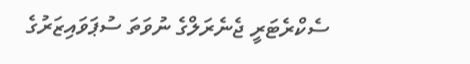ސެކްރެޓަރީ ޖެނެރަލްގެ ނުވަތަ ސުޕަވައިޒަރުގެ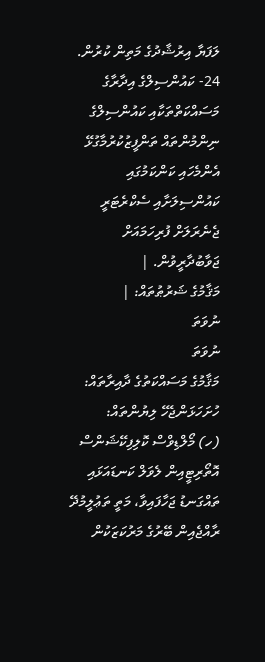ލަފަޔާ އިރުޝާދުގެ މަތިން ކުރުން. 24- ކައުންސިލްގެ އިދާރާގެ މަސައްކަތްތަކާއި ކައުންސިލްގެ ނިންމުންތައް ތަންފީޒުކުރުމާގުޅޭ އެންމެހައި ކަންކަމުގައި ކައުންސިލަށާއި ސެކްރެޓަރީ ޖެނެރަލަށް ފުރިހަމައަށް ޖަވާބުދާރީވުން. |
މަޤާމުގެ ޝަރުޠުތައް: |
ނުވަތަ
ނުވަތަ
މަޤާމުގެ މަސައްކަތުގެ ދާއިރާތައް:
ހުށަހަޅަންޖެހޭ ލިޔުންތައް:
(ހ) މޯލްޑިވްސް ކޮލިފިކޭޝަންސް އޮތޯރިޓީއިން ލެވަލް ކަނޑައަޅައި ތައްގަނޑު ޖަހާފައިވާ، މަތީ ތަޢުލީމުދޭ ރާއްޖެއިން ބޭރުގެ މަރުކަޒަކުން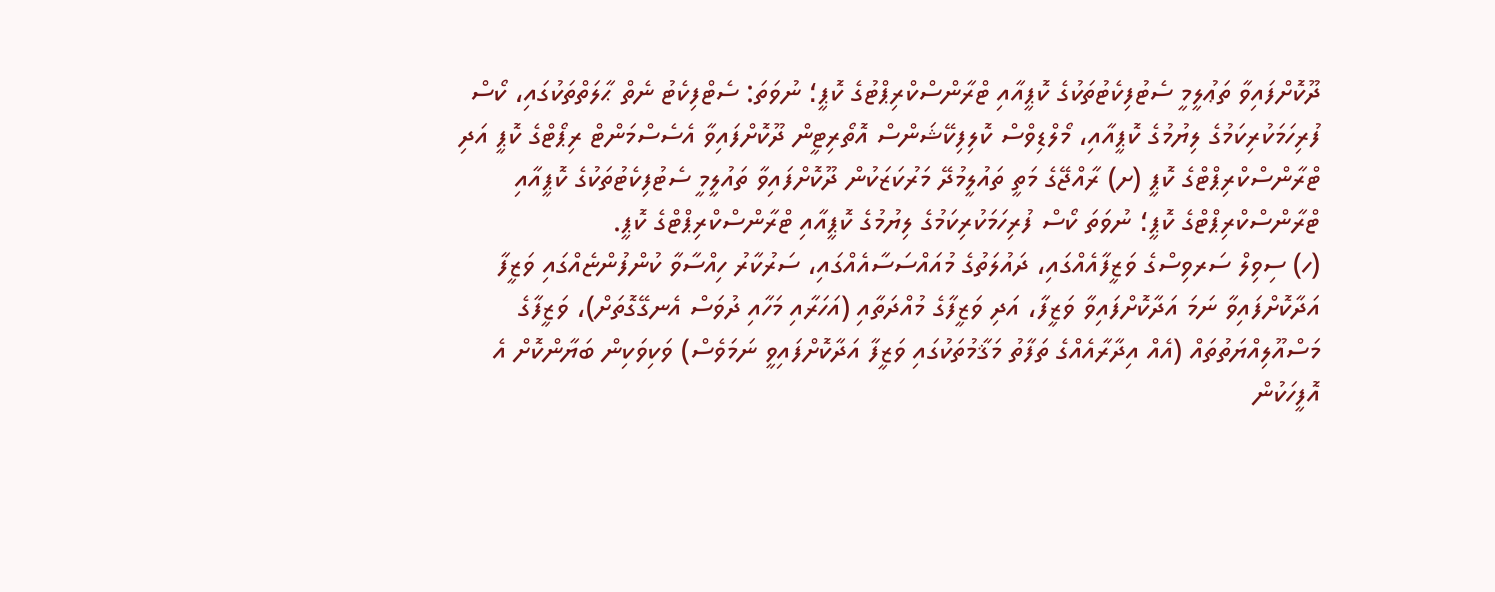ދޫކޮށްފައިވާ ތަޢުލީމީ ސެޓުފިކެޓުތަކުގެ ކޮޕީއާއި ޓްރާންސްކްރިޕްޓުގެ ކޮޕީ؛ ނުވަތަ: ސެޓްފިކެޓު ނެތް ޙާލަތްތަކުގައި، ކޯސް ފުރިހަމަކުރިކަމުގެ ލިޔުމުގެ ކޮޕީއާއި، މޯލްޑިވްސް ކޮލިފިކޭޝަންސް އޮތޯރިޓީން ދޫކޮށްފައިވާ އެސެސްމަންޓް ރިޕޯޓްގެ ކޮޕީ އަދި ޓްރާންސްކްރިޕްޓްގެ ކޮޕީ (ށ) ރާއްޖޭގެ މަތީ ތައުލީމުދޭ މަރުކަޒަކުން ދޫކޮށްފައިވާ ތައުލީމީ ސެޓުފިކެޓުތަކުގެ ކޮޕީއާއި ޓްރާންސްކްރިޕްޓްގެ ކޮޕީ؛ ނުވަތަ ކޯސް ފުރިހަމަކުރިކަމުގެ ލިޔުމުގެ ކޮޕީއާއި ޓްރާންސްކްރިޕްޓްގެ ކޮޕީ.
(ހ) ސިވިލް ސަރވިސްގެ ވަޒީފާއެއްގައި، ދައުލަތުގެ މުއައްސަސާއެއްގައި، ސަރުކާރު ހިއްސާވާ ކުންފުންޏެއްގައި ވަޒީފާ އަދާކޮށްފައިވާ ނަމަ އަދާކޮށްފައިވާ ވަޒީފާ، އަދި ވަޒީފާގެ މުއްދަތާއި (އަހަރާއި މަހާއި ދުވަސް އެނގޭގޮތަށް)، ވަޒީފާގެ މަސްއޫލިއްޔަތުތައް (އެއް އިދާރާއެއްގެ ތަފާތު މަޤާމުތަކުގައި ވަޒީފާ އަދާކޮށްފައިވީ ނަމަވެސް) ވަކިވަކިން ބަޔާންކޮށް އެ އޮފީހަކުން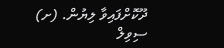ދޫކޮށްފައިވާ ލިޔުން. (ށ) ސިވިލް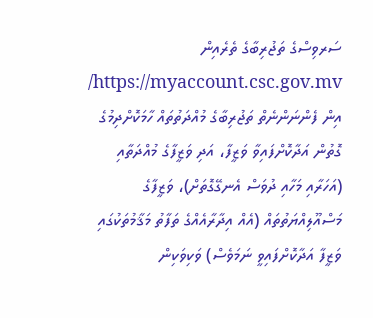ސަރވިސްގެ ތަޖުރިބާގެ ތެރެއިން https://myaccount.csc.gov.mv/ އިން ފެންނަންނެތް ތަޖުރިބާގެ މުއްދަތުތައް ހާމަކޮށްދިމުގެ ގޮތުން އަދާކޮށްފައިވާ ވަޒީފާ، އަދި ވަޒީފާގެ މުއްދަތާއި (އަހަރާއި މަހާއި ދުވަސް އެނގޭގޮތަށް)، ވަޒީފާގެ މަސްއޫލިއްޔަތުތައް (އެއް އިދާރާއެއްގެ ތަފާތު މަޤާމުތަކުގައި ވަޒީފާ އަދާކޮށްފައިވީ ނަމަވެސް) ވަކިވަކިން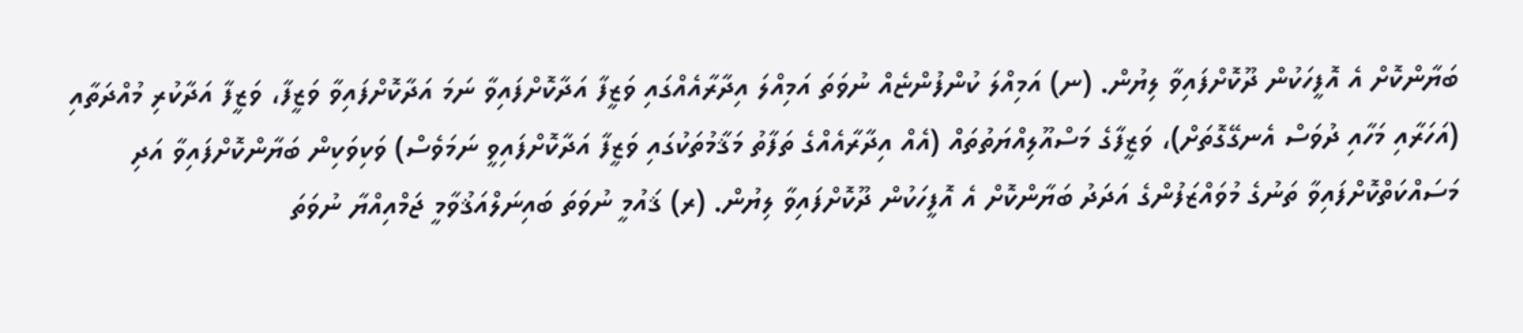ބަޔާންކޮށް އެ އޮފީހަކުން ދޫކޮށްފައިވާ ލިޔުން. (ނ) އަމިއްލަ ކުންފުންޏެއް ނުވަތަ އަމިއްލަ އިދާރާއެއްގައި ވަޒީފާ އަދާކޮށްފައިވާ ނަމަ އަދާކޮށްފައިވާ ވަޒީފާ، ވަޒީފާ އަދާކުރި މުއްދަތާއި (އަހަރާއި މަހާއި ދުވަސް އެނގޭގޮތަށް)، ވަޒީފާގެ މަސްއޫލިއްޔަތުތައް (އެއް އިދާރާއެއްގެ ތަފާތު މަޤާމުތަކުގައި ވަޒީފާ އަދާކޮށްފައިވީ ނަމަވެސް) ވަކިވަކިން ބަޔާންކޮށްފައިވާ އަދި މަސައްކަތްކޮށްފައިވާ ތަނުގެ މުވައްޒަފުންގެ އަދަދު ބަޔާންކޮށް އެ އޮފީހަކުން ދޫކޮށްފައިވާ ލިޔުން. (ރ) ޤައުމީ ނުވަތަ ބައިނަލްއަޤުވާމީ ޖަމްއިއްޔާ ނުވަތަ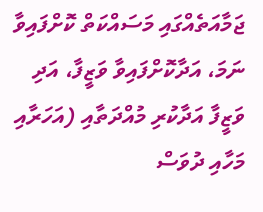ޖަމާއަތެއްގައި މަސައްކަތް ކޮށްފައިވާ ނަމަ، އަދާކޮށްފައިވާ ވަޒީފާ، އަދި ވަޒީފާ އަދާކުރި މުއްދަތާއި (އަހަރާއި މަހާއި ދުވަސް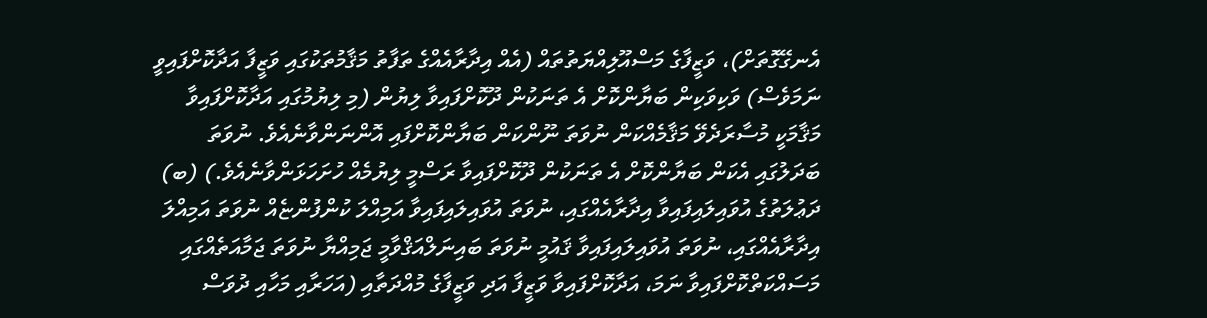އެނގޭގޮތަށް)، ވަޒީފާގެ މަސްއޫލިއްޔަތުތައް (އެއް އިދާރާއެއްގެ ތަފާތު މަޤާމުތަކުގައި ވަޒީފާ އަދާކޮށްފައިވީ ނަމަވެސް) ވަކިވަކިން ބަޔާންކޮށް އެ ތަނަކުން ދޫކޮށްފައިވާ ލިޔުން (މި ލިޔުމުގައި އަދާކޮށްފައިވާ މަޤާމަކީ މުސާރަދެވޭ މަޤާމެއްކަން ނުވަތަ ނޫންކަން ބަޔާންކޮށްފައި އޮންނަންވާނެއެވެ. ނުވަތަ ބަދަލުގައި އެކަން ބަޔާންކޮށް އެ ތަނަކުން ދޫކޮށްފައިވާ ރަސްމީ ލިޔުމެއް ހުށަހަޅަންވާނެއެވެ.) (ބ) ދަޢުލަތުގެ އުވައިލައިފައިވާ އިދާރާއެއްގައި، ނުވަތަ އުވައިލައިފައިވާ އަމިއްލަ ކުންފުންޏެއް ނުވަތަ އަމިއްލަ އިދާރާއެއްގައި، ނުވަތަ އުވައިލައިފައިވާ ޤައުމީ ނުވަތަ ބައިނަލްއަޤްވާމީ ޖަމިއްޔާ ނުވަތަ ޖަމާއަތެއްގައި މަސައްކަތްކޮށްފައިވާ ނަމަ، އަދާކޮށްފައިވާ ވަޒީފާ އަދި ވަޒީފާގެ މުއްދަތާއި (އަހަރާއި މަހާއި ދުވަސް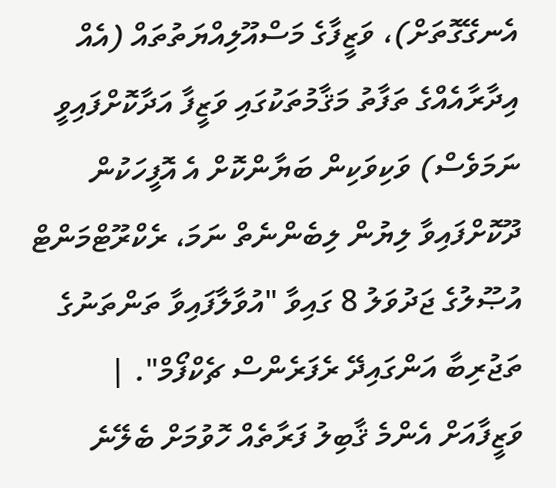އެނގޭގޮތަށް)، ވަޒީފާގެ މަސްއޫލިއްޔަތުތައް (އެއް އިދާރާއެއްގެ ތަފާތު މަޤާމުތަކުގައި ވަޒީފާ އަދާކޮށްފައިވީ ނަމަވެސް) ވަކިވަކިން ބަޔާންކޮށް އެ އޮފީހަކުން ދޫކޮށްފައިވާ ލިޔުން ލިބެންނެތް ނަމަ، ރެކްރޫޓްމަންޓް އުޞޫލުގެ ޖަދުވަލު 8 ގައިވާ "އުވާލާފައިވާ ތަންތަނުގެ ތަޖުރިބާ އަންގައިދޭ ރެފަރެންސް ޗެކްފޯމް". |
ވަޒީފާއަށް އެންމެ ޤާބިލު ފަރާތެއް ހޮވުމަށް ބެލޭނެ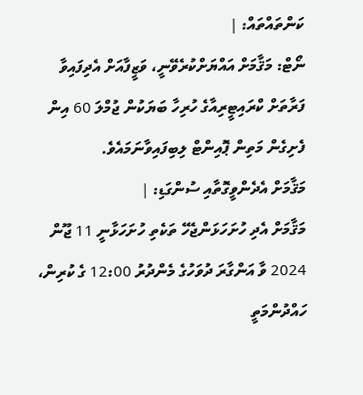ކަންތައްތައް: |
ނޯޓް: މަޤާމަށް އައްޔަށްކުރެވޭނީ، ވަޒީފާއަށް އެދިފައިވާ ފަރާތަށް ކްރައިޓީރިއާގެ ހުރިހާ ބަޔަކުން ޖުމްލަ 60 އިން ފެށިގެން މަތިން ޕޮއިންޓް ލިބިފައިވާނަމައެވެ.
މަޤާމަށް އެދެންވީގޮތާއި ސުންގަޑި: |
މަޤާމަށް އެދި ހުށަހަޅަންޖެހޭ ތަކެތި ހުށަހަޅާނީ 11 ޖޫން 2024 ވާ އަންގާރަ ދުވަހުގެ މެންދުރު 12:00 ގެ ކުރިން، ހައްދުންމަތީ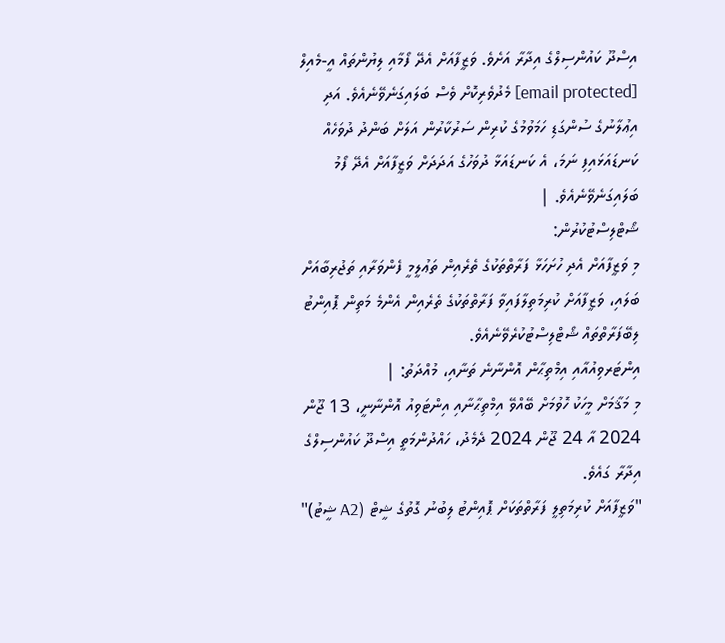އިސްދޫ ކައުންސިލްގެ އިދާރާ އަށެވެ. ވަޒީފާއަށް އެދޭ ފޯމާއި ލިޔުންތައް އީ-މެއިލް [email protected] މެދުވެރިކޮށް ވެސް ބަލައިގަނެވޭނެއެވެ. އަދި އިޢުލާނުގެ ސުންގަޑި ހަމަވުމުގެ ކުރިން ސަރުކާރުން އަލަށް ބަންދު ދުވަހެއް ކަނޑައަޅައިފި ނަމަ، އެ ކަނޑައަޅާ ދުވަހުގެ އަދަދަށް ވަޒީފާއަށް އެދޭ ފޯމު ބަލައިގަނެވޭނެއެވެ. |
ޝޯޓްލިސްޓުކުރުން:
މި ވަޒީފާއަށް އެދި ހުށަހަޅާ ފަރާތްތަކުގެ ތެރެއިން ތަޢުލީމީ ފެންވަރާއި ތަޖުރިބާއަށް ބަލައި، ވަޒީފާއަށް ކުރިމަތިލާފައިވާ ފަރާތްތަކުގެ ތެރެއިން އެންމެ މަތިން ޕޮއިންޓު ލިބޭފަރާތްތައް ޝޯޓްލިސްޓުކުރެވޭނެއެވެ.
އިންޓަރވިއުއާއި އިމްތިޙާން އޮންނާނެ ތަނާއި، މުއްދަތު: |
މި މަޤާމަށް މީހަކު ހޮވުމަށް ބޭއްވޭ އިމްތިޙާނާއި އިންޓަވިއު އޮންނާނީ، 13 ޖޫން 2024 އާ 24 ޖޫން 2024 ދެމެދު، ހައްދުންމަތީ އިސްދޫ ކައުންސިލްގެ އިދާރާ ގައެވެ.
"ވަޒީފާއަށް ކުރިމަތިލީ ފަރާތްތަކަށް ޕޮއިންޓު ލިބުނު ގޮތުގެ ޝީޓް (A2 ޝީޓު)"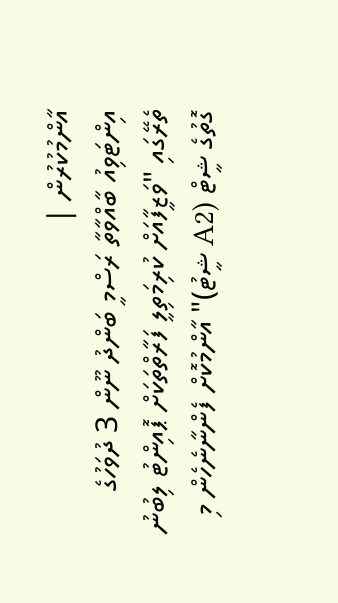އާންމުކުރުން |
އިންޓަވިއު ބާއްވާތާ ރަސްމީ ބަންދު ނޫން 3 ދުވަހުގެ ތެރޭގައި "ވަޒީފާއަށް ކުރިމަތިލީ ފަރާތްތަކަށް ޕޮއިންޓު ލިބުނު ގޮތުގެ ޝީޓް (A2 ޝީޓު)" އާންމުކޮށް ފެންނާނެހެން މި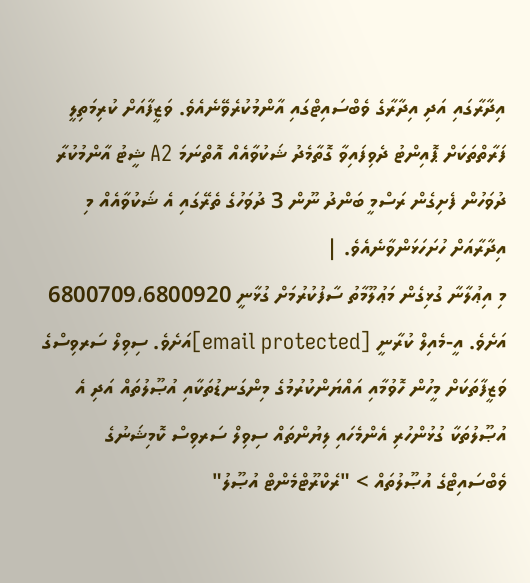އިދާރާގައި އަދި އިދާރާގެ ވެބްސައިޓްގައި އާންމުކުރެވޭނެއެވެ. ވަޒީފާއަށް ކުރިމަތިލީ ފަރާތްތަކަށް ޕޮއިންޓު ދެވިފައިވާ ގޮތާމެދު ޝަކުވާއެއް އޮތްނަމަ A2 ޝީޓު އާންމުކުރާ ދުވަހުން ފެށިގެން ރަސްމީ ބަންދު ނޫން 3 ދުވަހުގެ ތެރޭގައި އެ ޝަކުވާއެއް މި އިދާރާއަށް ހުށަހަޅަންވާނެއެވެ. |
މި އިޢުލާނާ ގުޅިގެން މަޢުލޫމާތު ސާފުކުރުމަށް ގުޅާނީ 6800709،6800920 އަށެވެ. އީ-މެއިލް ކުރާނީ [email protected]އަށެވެ. ސިވިލް ސަރވިސްގެ ވަޒީފާތަކަށް މީހުން ހޮވުމާއި އައްޔަންކުރުމުގެ މިންގަނޑުތަކާއި އުޞޫލުތައް އަދި އެ އުޞޫލުތަކާ ގުޅުންހުރި އެންމެހައި ލިޔުންތައް ސިވިލް ސަރވިސް ކޮމިޝަނުގެ ވެބްސައިޓްގެ އުޞޫލުތައް > "ރެކްރޫޓްމެންޓް އުޞޫލު"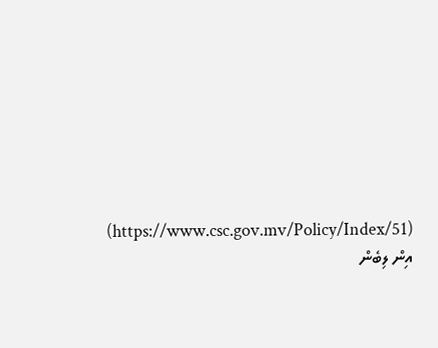(https://www.csc.gov.mv/Policy/Index/51) އިން ލިބެން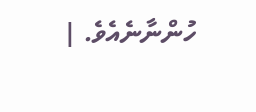ހުންނާނެއެވެ. |